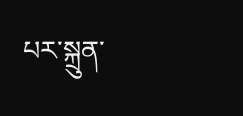པར་སྐྲུན་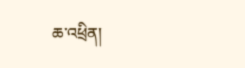ཆ་འཕྲིན།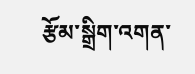རྩོམ་སྒྲིག་འགན་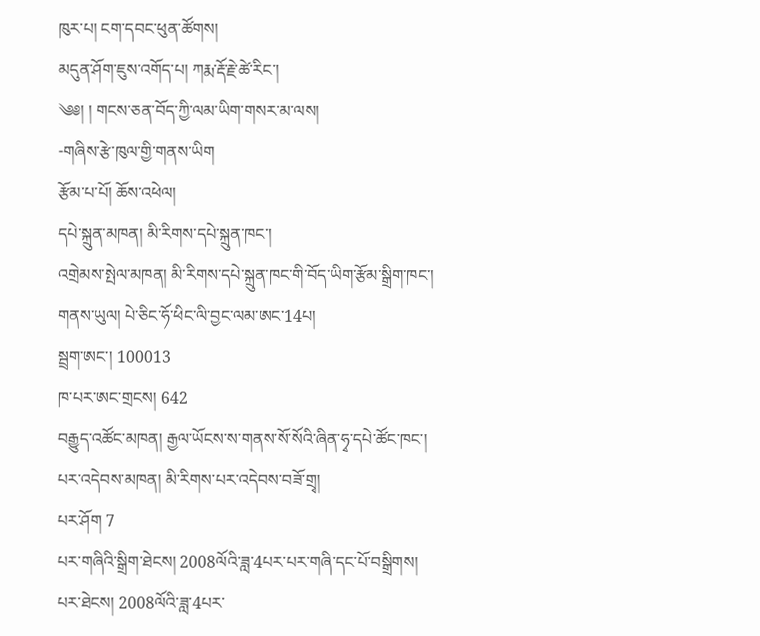ཁུར་པ། ངག་དབང་ཕུན་ཚོགས།
མདུན་ཤོག་ཇུས་འགོད་པ། ཀརྨ་རྡོ་རྗེ་ཚེ་རིང་།
༄༅། ། གངས་ཅན་བོད་ཀྱི་ལམ་ཡིག་གསར་མ་ལས།
-གཞིས་རྩེ་ཁུལ་གྱི་གནས་ཡིག
རྩོམ་པ་པོ། ཆོས་འཕེལ།
དཔེ་སྐྲུན་མཁན། མི་རིགས་དཔེ་སྐྲུན་ཁང་།
འགྲེམས་སྤེལ་མཁན། མི་རིགས་དཔེ་སྐྲུན་ཁང་གི་བོད་ཡིག་རྩོམ་སྒྲིག་ཁང་།
གནས་ཡུལ། པེ་ཅིང་ཧོ་ཕིང་ལི་བྱང་ལམ་ཨང་14པ།
སྦྲག་ཨང་། 100013
ཁ་པར་ཨང་གྲངས། 642
བརྒྱུད་འཚོང་མཁན། རྒྱལ་ཡོངས་ས་གནས་སོ་སོའི་ཞིན་ཧྭ་དཔེ་ཚོང་ཁང་།
པར་འདེབས་མཁན། མི་རིགས་པར་འདེབས་བཟོ་གྲྭ།
པར་ཤོག 7
པར་གཞིའི་སྒྲིག་ཐེངས། 2008ལོའི་ཟླ་4པར་པར་གཞི་དང་པོ་བསྒྲིགས།
པར་ཐེངས། 2008ལོའི་ཟླ་4པར་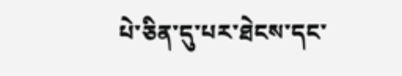པེ་ཅིན་དུ་པར་ཐེངས་དང་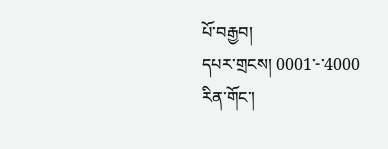པོ་བརྒྱབ།
དཔར་གྲངས། 0001་-་4000
རིན་གོང་།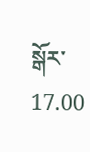སྒོར་17.00